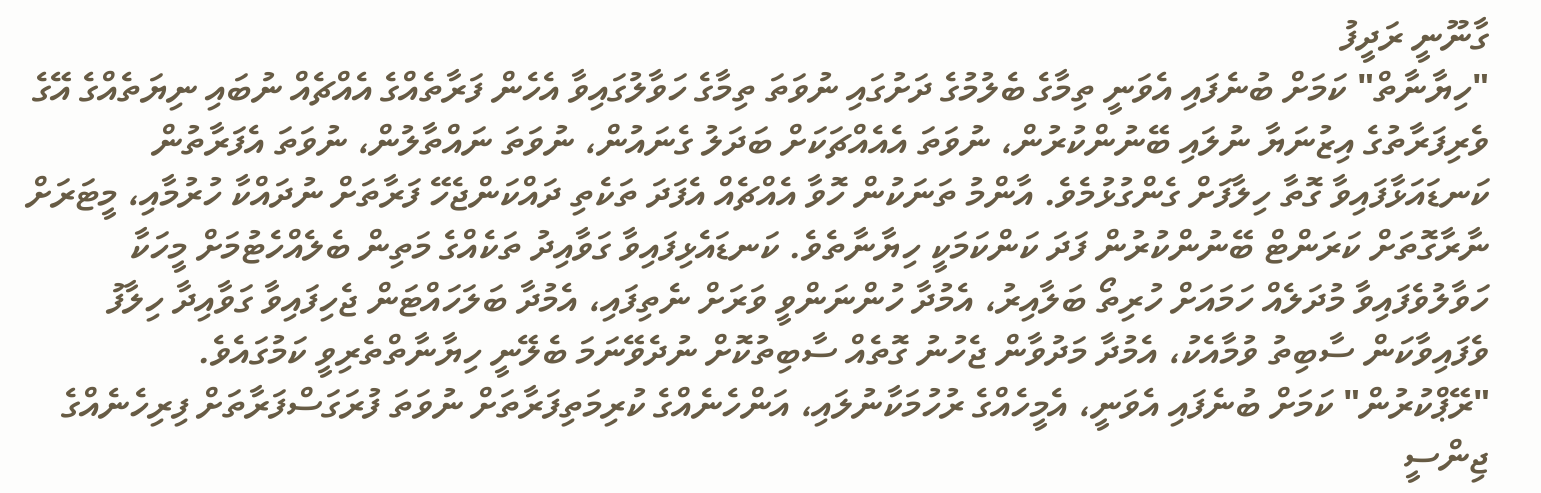ގާނޫނީ ރަދީފު
"ހިޔާނާތް" ކަމަށް ބުނެފައި އެވަނީ ތިމާގެ ބެލުމުގެ ދަށުގައި ނުވަތަ ތިމާގެ ހަވާލުގައިވާ އެހެން ފަރާތެއްގެ އެއްޗެއް ނުބައި ނިޔަތެއްގެ އޭގެ ވެރިފަރާތުގެ އިޒުނަޔާ ނުލައި ބޭނުންކުރުން، ނުވަތަ އެއެއްޗަކަށް ބަދަލު ގެނައުން، ނުވަތަ ނައްތާލުން، ނުވަތަ އެފަރާތުން ކަނޑައަޅާފައިވާ ގޮތާ ހިލާފަށް ގެންގުޅުމެވެ. އާންމު ތަނަކުން ހޮވާ އެއްޗެއް އެފަދަ ތަކެތި ދައްކަންޖެހޭ ފަރާތަށް ނުދައްކާ ހުރުމާއި، މީޓަރަށް ނާރާގޮތަށް ކަރަންޓް ބޭނުންކުރުން ފަދަ ކަންކަމަކީ ހިޔާނާތެވެ. ކަނޑައެޅިފައިވާ ގަވާއިދު ތަކެއްގެ މަތިން ބެލެއްހެޓުމަށް މީހަކާ ހަވާލުވެފައިވާ މުދަލެއް ހަމައަށް ހުރިތޯ ބަލާއިރު، އެމުދާ ހުންނަންވީ ވަރަށް ނެތިފައި، އެމުދާ ބަލަހައްޓަން ޖެހިފައިވާ ގަވާއިދާ ހިލާފު ވެފައިވާކަން ސާބިތު ވުމާއެކު، އެމުދާ މަދުވާން ޖެހުނު ގޮތެއް ސާބިތުކޮށް ނުދެވޭނަމަ ބެލޭނީ ހިޔާނާތްތެރިވީ ކަމުގައެވެ.
"ރޭޕްކުރުން" ކަމަށް ބުނެފައި އެވަނީ، އެމީހެއްގެ ރުހުމަކާނުލައި، އަންހެނެއްގެ ކުރިމަތިފަރާތަށް ނުވަތަ ފުރަގަސްފަރާތަށް ފިރިހެނެއްގެ ޖިންސީ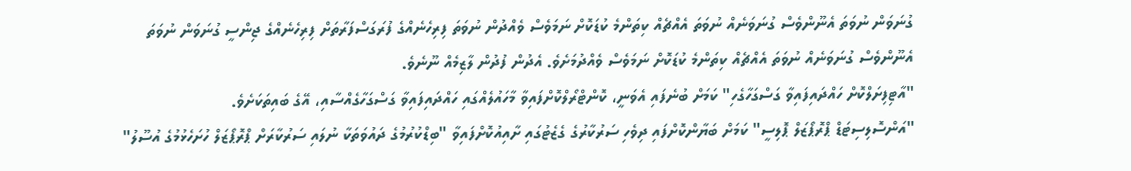ގުނަވަން ނުވަތަ އެނޫންވެސް ގުނަވަނެއް ނުވަތަ އެއްޗެއް ކިތަންމެ ކުޑަކޮށް ނަމަވެސް ވެއްދުން ނުވަތަ ފިރިހެނެއްގެ ފުރަގަސްފަރާތަށް ފިރިހެނެއްގެ ޖިންސީ ގުނަވަން ނުވަތަ އެނޫންވެސް ގުނަވަނެއް ނުވަތަ އެއްޗެއް ކިތަންމެ ކުޑަކޮށް ނަމަވެސް ވެއްދުމަށެވެ. އެދުން ފުދުން ލާޒިމެއް ނޫނެވެ.
"އާޓިފިށަލްކޮށް ހައްދައިފައިވާ ގަސްގަހާގެހި" ކަމަށް ބުނެފައި އެވަނީ، ކޮންޓްރޯލްކޮށްފައިވާ މާހައުލެއްގައި ހައްދައިފައިވާ ގަސްގަހާގެއްސާއި، އޭގެ ބައިތަކަށެވެ.
"އަންސޮލިސިޓަޑް ޕްރޮޕޯޒަލް ޕޮލިސީ" ކަމަށް ބަޔާންކޮށްފައި ދިވެހި ސަރުކާރުގެ ގެޒެޓުގައި ށާއިއުކޮށްފައިވާ "ބިޑްކުރުމުގެ ދައުވަތަކާ ނުލައި ސަރުކާރަށް ޕްރޮޕޯޒަލް ހުށަހެޅުމުގެ އުސޫލު"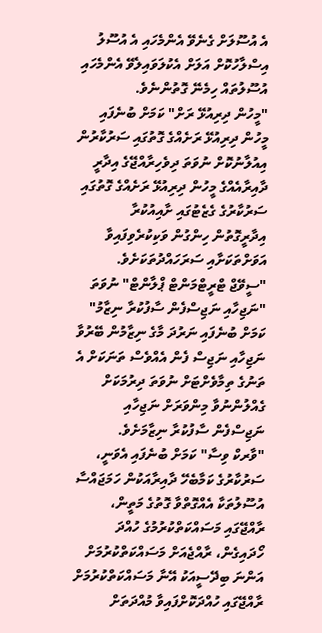އެ އުސޫލަށް ގެނެވޭ އެންމެހައި އެ އުސޫލު އިސްލާހުކޮށް އަލަށް އެކުލަވައިލެވޭ އެންމެހައި އުސޫލުތައް ހިމެނޭ ގޮތުންނެވެ.
"މީހުން ދިރިއުޅޭ ރަށް" ކަމަށް ބުނެފައި މީހުން ދިރިއުޅޭ ރަށެއްގެ ގޮތުގައި ސަރުކާރުން އިއުލާނުކޮށް ނުވަތަ ދިވެހިރާއްޖޭގެ އިދާރީ ދާއިރާއެއްގެ މީހުން ދިރިއުޅޭ ރަށެއްގެ ގޮތުގައި ސަރުކާރުގެ ގެޒެޓުގައި ށާއިއުކުރާ އިދާރީގޮތުން ހިންގުން ވަކިކުރެވިފައިވާ އަވަށްތަކަށާއި ސަރަހައްދުތަކަށެވެ.
"ސީވޭޖް ޓްރީޓްމަންޓް ޕްލާންޓް" ނުވަތަ "ނަޖިހާއި ނަޖިސްފެން ސާފުކުރާ ނިޒާމު" ކަމަށް ބުނެފައި ނަރުދަ މާގެ ނިޒާމުން ބޭރުވާ ނަޖިހާއި ނަޖިސް ފެން އެއްވެސް ތަނަކަށް އެ ތަނުގެ ތިމާވެށްޓަށް ނުވަތަ ދިރުމަކަށް ގެއްލުންނުވާ މިންވަރަށް ނަޖިހާއި ނަޖިސްފެން ސާފުކުރާ ނިޒާމަށެވެ.
"ވާރކް ވިސާ" ކަމަށް ބުނެފައި އެވަނީ، ސަރުކާރުގެ ކަމާބެހޭ ދާއިރާއަކުން ހަމަޖައްސާ އުސޫލުތަކާ އެއްގޮތްވާ ގޮތުގެ މަތީން، ރާއްޖޭގައި މަސައްކަތްކުރުމުގެ ހުއްދަ ހޯދައިގެން، ރާއްޖެއަށް މަސައްކަތްކުރުމަށް އަންނަ ބިދޭސީއަކު އޭނާ މަސައްކަތްކުރުމަށް ރާއްޖޭގައި ހުއްދަކޮށްފައިވާ މުއްދަތަށް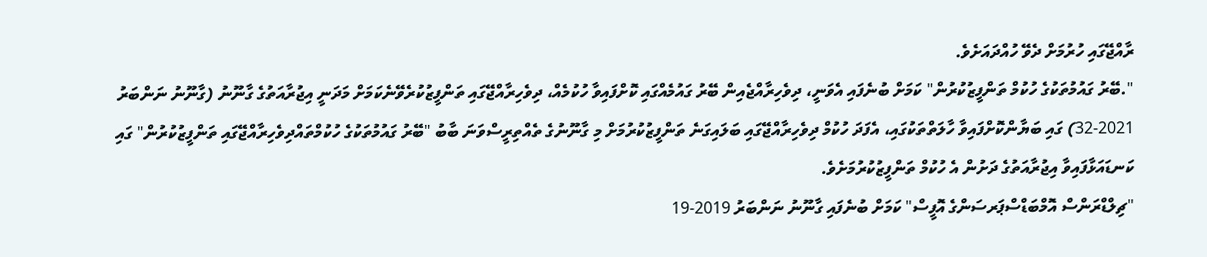ރާއްޖޭގައި ހުރުމަށް ދެވޭ ހުއްދައަށެވެ.
".ބޭރު ގައުމުތަކުގެ ހުކުމް ތަންފީޒުކުރުން" ކަމަށް ބުނެފައި އެވަނީ، ދިވެހިރާއްޖެއިން ބޭރު ގައުމެއްގައި ކޮށްފައިވާ ހުކުމެއް، ދިވެހިރާއްޖޭގައި ތަންފީޒުކުރެވޭނެކަމަށް މަދަނީ އިޖުރާއަތުގެ ގާނޫނު (ގާނޫނު ނަންބަރު 2021-32) ގައި ބަޔާންކޮށްފައިވާ ހާލަތްތަކުގައި، އެފަދަ ހުކުމް ދިވެހިރާއްޖޭގައި ބަލައިގަނެ ތަންފީޒުކުރުމަށް މި ގާނޫނުގެ ތެއްތިރީސްވަނަ ބާބު "ބޭރު ގައުމުތަކުގެ ހުކުމްތައްދިވެހިރާއްޖޭގައި ތަންފީޒުކުރުން" ގައި ކަނޑައަޅާފައިވާ އިޖުރާއަތުގެ ދަށުން އެ ހުކުމް ތަންފީޒުކުރުމަށެވެ.
"ޗިލްޑްރަންސް އޮމްބަޑްސްޕަރސަންގެ އޮފީސް" ކަމަށް ބުނެފައި ގާނޫނު ނަންބަރު 2019-19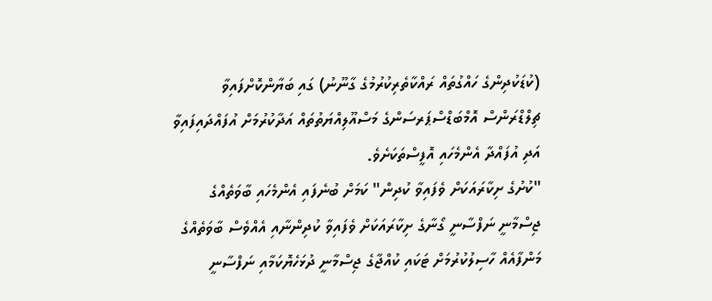(ކުޑަކުދިންގެ ހައްގުތައް ރައްކާތެރިކުރުމުގެ ގާނޫނު) ގައި ބަޔާންކޮށްފައިވާ ޗިލްޑްރަންސް އޮމްބަޑްސްޕަރސަންގެ މަސްއޫލިއްޔަތުތައް އަދާކުރުމަށް އުފައްދައިފައިވާ އަދި އުފައްދާ އެންމެހައި އޮފީސްތަކަށެވެ.
"ކުށުގެ ށިކާރައަކަށް ވެފައިވާ ކުދިން" ކަމަށް ބުނެފައި އެންމެހައި ބާވަތެއްގެ ޖިސްމާނީ ނަފްސާނީ ގޯނާގެ ށިކާރައަކަށް ވެފައިވާ ކުދިންނާއި އެއްވެސް ބާވަތެއްގެ މަންފާއެއް ހާސިލުކުރުމަށް ޓަކައި ކުއްޖާގެ ޖިސްމާނީ ދުޅަހެޔޮކަމާއި ނަފްސާނީ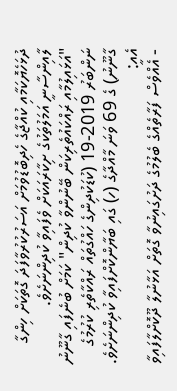ދުޅަހެޔޮކަމާއި ކުއްޖާގެ ހެދިބޮޑުވުމަށް އަސަރުކުރުވާފަދަ ގޮތަކަށް ހިންގާ ލާއިންސާނީ އަމަލުތަކުގެ ށިކާރައަކަށް ވެފައިވާ ކުދިންނަށެވެ.
"އަޅައިލުމާއި ރައްކައުތެރިކަން ބޭނުންވާ ކުދިން" ކަމަށް ބުނެފައި ގާނޫނު ނަންބަރު 2019-19 (ކުޑަކުދިންގެ ހައްގުތައް ރައްކާތެރި ކުރުމުގެ ގާނޫނު) ގެ 69 ވަނަ މާއްދާގެ (ހ) ގައި ބަޔާންކޮށްފައިވާ ކުދިންނަށެވެ. އެއީ:
- އެއްވެސް ފަރާތެއްގެ ބެލުމުގެ ދަށުގައިނުވާ ގޮތަށް އަޅާނުލާ ދޫކޮށްލާފައިވާ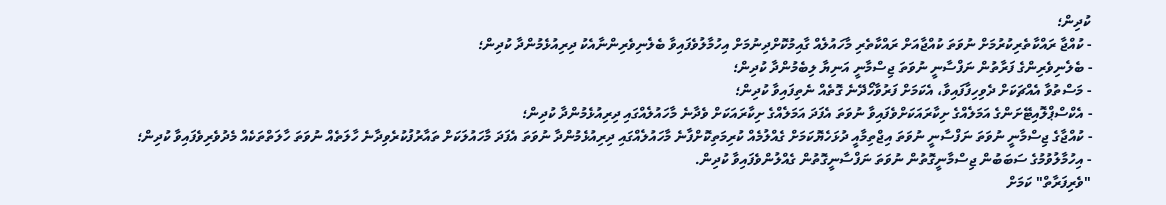ކުދިން؛
- ކުއްޖާ ރައްކާތެރިކުރުމަށް ނުވަތަ ކުއްޖާއަށް ރައްކާތެރި މާހައުލެއް ގާއިމުކޮށްދިނުމަށް އިހުމާލުވެފައިވާ ބެލެނިވެރިންނާއެކު ދިރިއުޅެމުންދާ ކުދިން؛
- ބެލެނިވެރިންގެ ފަރާތުން ނަފްސާނީ ނުވަތަ ޖިސްމާނީ އަނިޔާ ލިބެމުންދާ ކުދިން؛
- މަސްތުވާ އެއްޗަކަށް ދެވިހިފާފައިވާ، އެކަމަށް ފަރުވާހޯދޭނެ ގޮތެއް ނެތިފައިވާ ކުދިން؛
- އެކްސްޕްލޮއިޓޭށަންގެ އަމަލެއްގެ ށިކާރައަކަށްވެފައިވާ ނުވަތަ އެފަދަ އަމަލެއްގެ ށިކާރައަކަށް ވެދާނެ މާހައުލެއްގައި ދިރިއުޅެމުންދާ ކުދިން؛
- ކުއްޖާގެ ޖިސްމާނީ ނުވަތަ ނަފްސާނީ ނުވަތަ އިޖްތިމާއީ ދުޅަހެޔޮކަމަށް ގެއްލުމެއް ކުރިމަތިކޮށްފާނެ މާހައުލެއްގައި ދިރިއުޅެމުންދާ ނުވަތަ އެފަދަ މާހައުލަކަށް ތައާރުފުކުރެވިދާނެ ހާލަތެއް ނުވަތަ ހާލަތްތަކެއް މެދުވެރިވެފައިވާ ކުދިން؛
- އިހުމާލުވުމުގެ ސަބަބުން ޖިސްމާނީގޮތުން ނުވަތަ ނަފްސާނީގޮތުން ގެއްލުންވެފައިވާ ކުދިން.
"ވެރިފަރާތް" ކަމަށް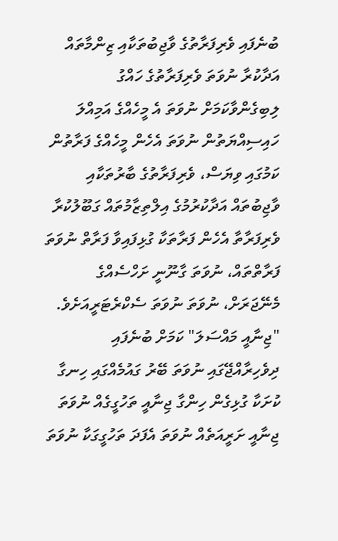ބުނެފައި ވެރިފަރާތުގެ ވާޖިބުތަކާއި ޒިންމާތައް އަދާކުރާ ނުވަތަ ވެރިފަރާތުގެ ހައްގު ލިބިގެންވާކަމަށް ނުވަތަ އެ މީހެއްގެ އަމިއްލަ ހައިސިއްޔަތުން ނުވަތަ އެހެން މީހެއްގެ ފަރާތުން ކަމުގައި ވިޔަސް، ވެރިފަރާތުގެ ބާރުތަކާއި ވާޖިބުތައް އަދާކުރުމުގެ އިލްތިޒާމުތައް ގަބޫލުކުރާ ވެރިފަރާތާ އެހެން ފަރާތަކާ ގުޅިފައިވާ ފަރާތް ނުވަތަ ފަރާތްތައް، ނުވަތަ ގާނޫނީ ށަހްސެއްގެ މެނޭޖަރަށް، ނުވަތަ ނުވަތަ ސެކްރެޓަރީއަށެވެ.
"ޖިނާއީ މައްސަލަ" ކަމަށް ބުނެފައި ދިވެހިރާއްޖޭގައި ނުވަތަ ބޭރު ގައުމެއްގައި ހިނގާ ކުށަކާ ގުޅިގެން ހިންގާ ޖިނާއީ ތަހުގީގެއް ނުވަތަ ޖިނާއީ ށަރީއަތެއް ނުވަތަ އެފަދަ ތަހުގީގަކާ ނުވަތަ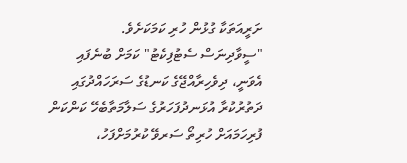ށަރީއަތަކާ ގުޅުން ހުރި ކަމަކަށެވެ.
"ސީވާދިނަސް ސެޓުފިކެޓު" ކަމަށް ބުނެފައި އެވަނީ، ދިވެހިރާއްޖޭގެ ކަނޑުގެ ސަރަހައްދުގައި ދަތުރުކުރާ އުޅަނދުފަހަރުގެ ސަލާމަތާބެހޭ ކަންކަން ފުރިހަމައަށް ހުރިތޯ ސަރވޭ ކުރުމަށްފަހު،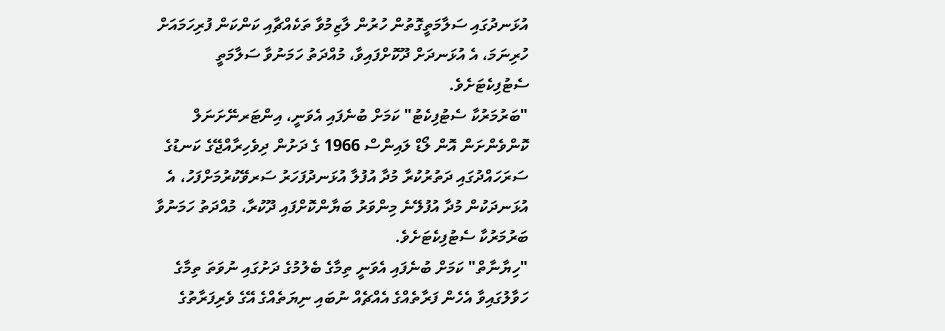އުޅަނދުގައި ސަލާމަތީގޮތުން ހުރުން ލާޒިމުވާ ތަކެއްޗާއި ކަންކަން ފުރިހަމައަށް ހުރިނަމަ، އެ އުޅަނދަށް ދޫކޮށްފައިވާ، މުއްދަތު ހަމަނުވާ ސަލާމަތީ ސެޓުފިކެޓަށެވެ.
"ބަރުމަރުކާ ސެޓުފިކެޓު" ކަމަށް ބުނެފައި އެވަނީ، އިންޓަރނޭށަނަލް ކޮންވެންށަން އޮން ލޯޑް ލައިންސް 1966 ގެ ދަށުން ދިވެހިރާއްޖޭގެ ކަނޑުގެ ސަރަހައްދުގައި ދަތުރުކުރާ މުދާ އުފުލާ އުޅަނދުފަހަރު ސަރވޭކުރުމަށްފަހު، އެ އުޅަނދަކުން މުދާ އުފުލޭނެ މިންވަރު ބަޔާންކޮށްފައި ދޫކުރާ، މުއްދަތު ހަމަނުވާ ބަރުމަރުކާ ސެޓުފިކެޓަށެވެ.
"ހިޔާނާތް" ކަމަށް ބުނެފައި އެވަނީ ތިމާގެ ބެލުމުގެ ދަށުގައި ނުވަތަ ތިމާގެ ހަވާލުގައިވާ އެހެން ފަރާތެއްގެ އެއްޗެއް ނުބައި ނިޔަތެއްގެ އޭގެ ވެރިފަރާތުގެ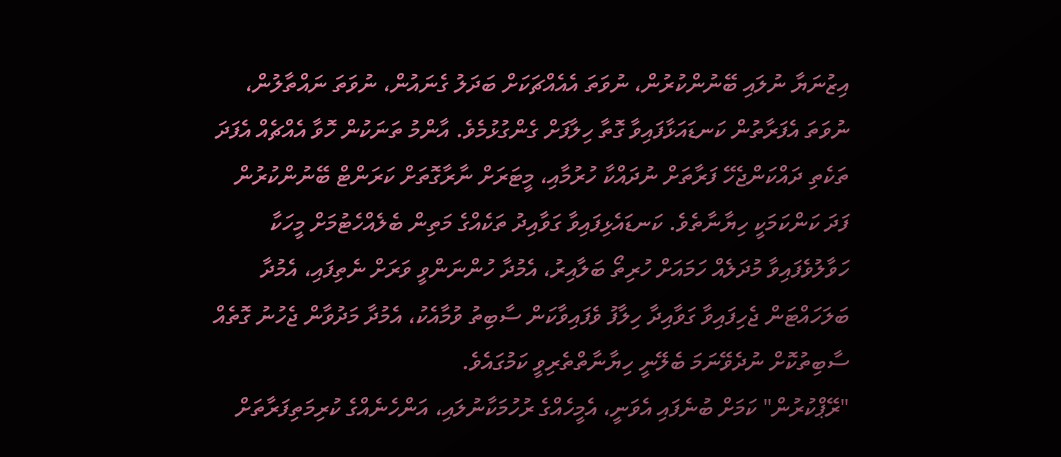އިޒުނަޔާ ނުލައި ބޭނުންކުރުން، ނުވަތަ އެއެއްޗަކަށް ބަދަލު ގެނައުން، ނުވަތަ ނައްތާލުން، ނުވަތަ އެފަރާތުން ކަނޑައަޅާފައިވާ ގޮތާ ހިލާފަށް ގެންގުޅުމެވެ. އާންމު ތަނަކުން ހޮވާ އެއްޗެއް އެފަދަ ތަކެތި ދައްކަންޖެހޭ ފަރާތަށް ނުދައްކާ ހުރުމާއި، މީޓަރަށް ނާރާގޮތަށް ކަރަންޓް ބޭނުންކުރުން ފަދަ ކަންކަމަކީ ހިޔާނާތެވެ. ކަނޑައެޅިފައިވާ ގަވާއިދު ތަކެއްގެ މަތިން ބެލެއްހެޓުމަށް މީހަކާ ހަވާލުވެފައިވާ މުދަލެއް ހަމައަށް ހުރިތޯ ބަލާއިރު، އެމުދާ ހުންނަންވީ ވަރަށް ނެތިފައި، އެމުދާ ބަލަހައްޓަން ޖެހިފައިވާ ގަވާއިދާ ހިލާފު ވެފައިވާކަން ސާބިތު ވުމާއެކު، އެމުދާ މަދުވާން ޖެހުނު ގޮތެއް ސާބިތުކޮށް ނުދެވޭނަމަ ބެލޭނީ ހިޔާނާތްތެރިވީ ކަމުގައެވެ.
"ރޭޕްކުރުން" ކަމަށް ބުނެފައި އެވަނީ، އެމީހެއްގެ ރުހުމަކާނުލައި، އަންހެނެއްގެ ކުރިމަތިފަރާތަށް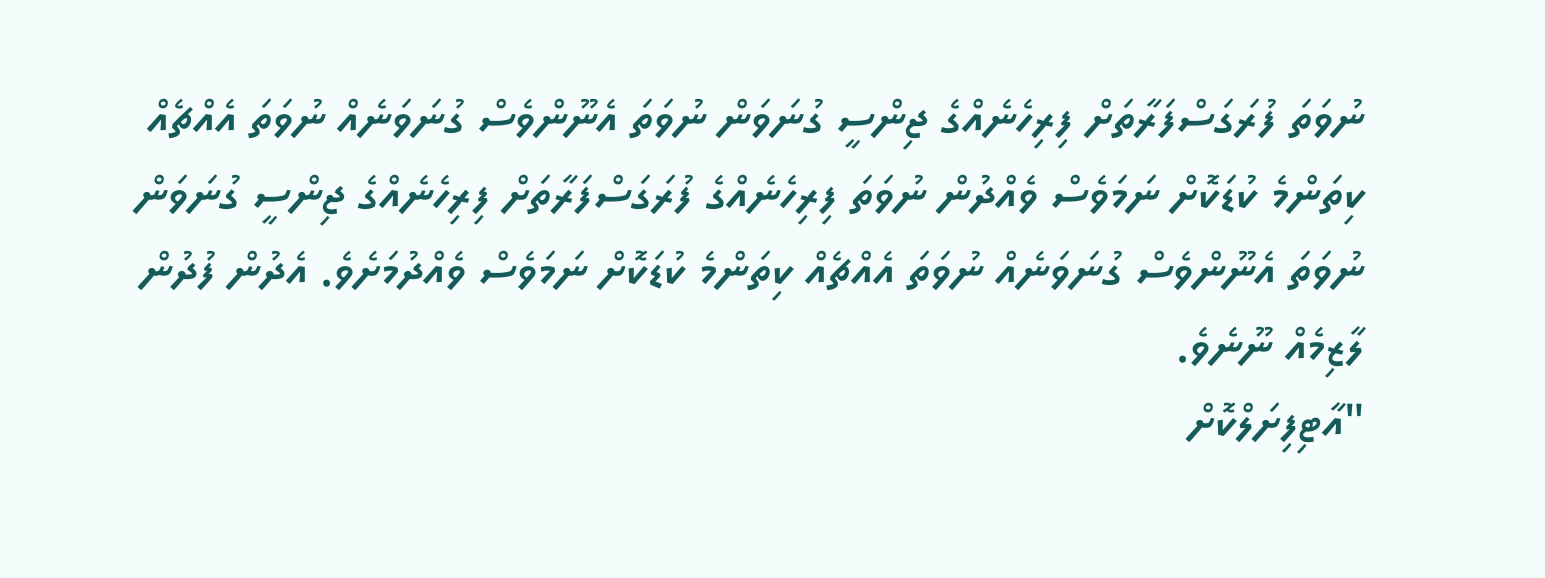ނުވަތަ ފުރަގަސްފަރާތަށް ފިރިހެނެއްގެ ޖިންސީ ގުނަވަން ނުވަތަ އެނޫންވެސް ގުނަވަނެއް ނުވަތަ އެއްޗެއް ކިތަންމެ ކުޑަކޮށް ނަމަވެސް ވެއްދުން ނުވަތަ ފިރިހެނެއްގެ ފުރަގަސްފަރާތަށް ފިރިހެނެއްގެ ޖިންސީ ގުނަވަން ނުވަތަ އެނޫންވެސް ގުނަވަނެއް ނުވަތަ އެއްޗެއް ކިތަންމެ ކުޑަކޮށް ނަމަވެސް ވެއްދުމަށެވެ. އެދުން ފުދުން ލާޒިމެއް ނޫނެވެ.
"އާޓިފިށަލްކޮށް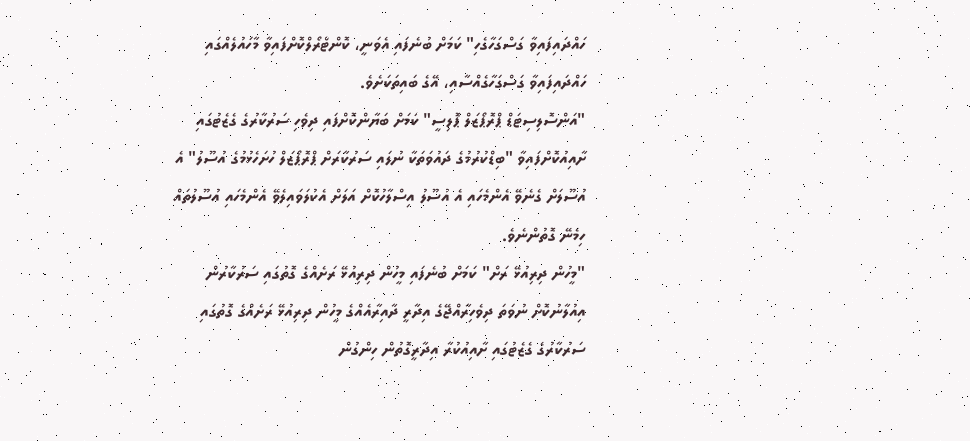ހައްދައިފައިވާ ގަސްގަހާގެހި" ކަމަށް ބުނެފައި އެވަނީ، ކޮންޓްރޯލްކޮށްފައިވާ މާހައުލެއްގައި ހައްދައިފައިވާ ގަސްގަހާގެއްސާއި، އޭގެ ބައިތަކަށެވެ.
"އަންސޮލިސިޓަޑް ޕްރޮޕޯޒަލް ޕޮލިސީ" ކަމަށް ބަޔާންކޮށްފައި ދިވެހި ސަރުކާރުގެ ގެޒެޓުގައި ށާއިއުކޮށްފައިވާ "ބިޑްކުރުމުގެ ދައުވަތަކާ ނުލައި ސަރުކާރަށް ޕްރޮޕޯޒަލް ހުށަހެޅުމުގެ އުސޫލު" އެ އުސޫލަށް ގެނެވޭ އެންމެހައި އެ އުސޫލު އިސްލާހުކޮށް އަލަށް އެކުލަވައިލެވޭ އެންމެހައި އުސޫލުތައް ހިމެނޭ ގޮތުންނެވެ.
"މީހުން ދިރިއުޅޭ ރަށް" ކަމަށް ބުނެފައި މީހުން ދިރިއުޅޭ ރަށެއްގެ ގޮތުގައި ސަރުކާރުން އިއުލާނުކޮށް ނުވަތަ ދިވެހިރާއްޖޭގެ އިދާރީ ދާއިރާއެއްގެ މީހުން ދިރިއުޅޭ ރަށެއްގެ ގޮތުގައި ސަރުކާރުގެ ގެޒެޓުގައި ށާއިއުކުރާ އިދާރީގޮތުން ހިންގުން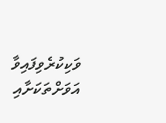ވަކިކުރެވިފައިވާ އަވަށްތަކަށާއި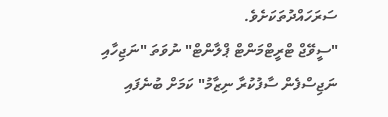ސަރަހައްދުތަކަށެވެ.
"ސީވޭޖް ޓްރީޓްމަންޓް ޕްލާންޓް" ނުވަތަ "ނަޖިހާއި ނަޖިސްފެން ސާފުކުރާ ނިޒާމު" ކަމަށް ބުނެފައި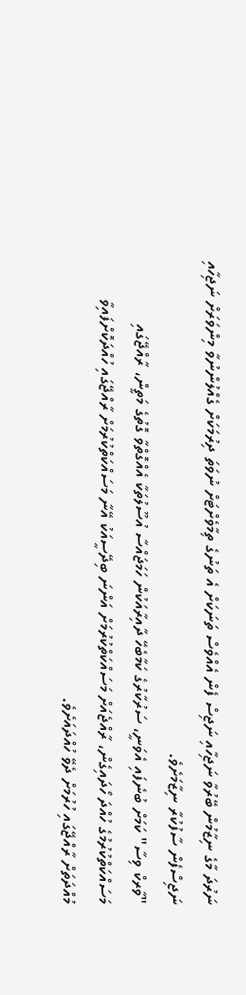ނަރުދަ މާގެ ނިޒާމުން ބޭރުވާ ނަޖިހާއި ނަޖިސް ފެން އެއްވެސް ތަނަކަށް އެ ތަނުގެ ތިމާވެށްޓަށް ނުވަތަ ދިރުމަކަށް ގެއްލުންނުވާ މިންވަރަށް ނަޖިހާއި ނަޖިސްފެން ސާފުކުރާ ނިޒާމަށެވެ.
"ވާރކް ވިސާ" ކަމަށް ބުނެފައި އެވަނީ، ސަރުކާރުގެ ކަމާބެހޭ ދާއިރާއަކުން ހަމަޖައްސާ އުސޫލުތަކާ އެއްގޮތްވާ ގޮތުގެ މަތީން، ރާއްޖޭގައި މަސައްކަތްކުރުމުގެ ހުއްދަ ހޯދައިގެން، ރާއްޖެއަށް މަސައްކަތްކުރުމަށް އަންނަ ބިދޭސީއަކު އޭނާ މަސައްކަތްކުރުމަށް ރާއްޖޭގައި ހުއްދަކޮށްފައިވާ މުއްދަތަށް ރާއްޖޭގައި ހުރުމަށް ދެވޭ ހުއްދައަށެވެ.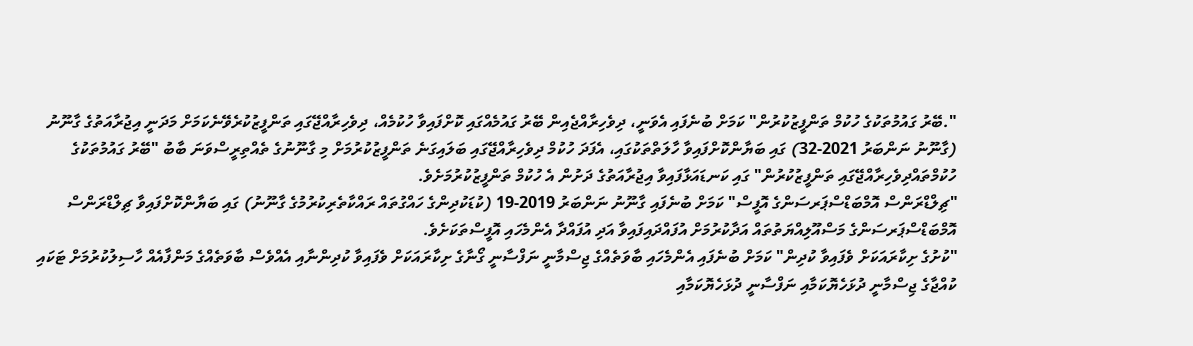".ބޭރު ގައުމުތަކުގެ ހުކުމް ތަންފީޒުކުރުން" ކަމަށް ބުނެފައި އެވަނީ، ދިވެހިރާއްޖެއިން ބޭރު ގައުމެއްގައި ކޮށްފައިވާ ހުކުމެއް، ދިވެހިރާއްޖޭގައި ތަންފީޒުކުރެވޭނެކަމަށް މަދަނީ އިޖުރާއަތުގެ ގާނޫނު (ގާނޫނު ނަންބަރު 2021-32) ގައި ބަޔާންކޮށްފައިވާ ހާލަތްތަކުގައި، އެފަދަ ހުކުމް ދިވެހިރާއްޖޭގައި ބަލައިގަނެ ތަންފީޒުކުރުމަށް މި ގާނޫނުގެ ތެއްތިރީސްވަނަ ބާބު "ބޭރު ގައުމުތަކުގެ ހުކުމްތައްދިވެހިރާއްޖޭގައި ތަންފީޒުކުރުން" ގައި ކަނޑައަޅާފައިވާ އިޖުރާއަތުގެ ދަށުން އެ ހުކުމް ތަންފީޒުކުރުމަށެވެ.
"ޗިލްޑްރަންސް އޮމްބަޑްސްޕަރސަންގެ އޮފީސް" ކަމަށް ބުނެފައި ގާނޫނު ނަންބަރު 2019-19 (ކުޑަކުދިންގެ ހައްގުތައް ރައްކާތެރިކުރުމުގެ ގާނޫނު) ގައި ބަޔާންކޮށްފައިވާ ޗިލްޑްރަންސް އޮމްބަޑްސްޕަރސަންގެ މަސްއޫލިއްޔަތުތައް އަދާކުރުމަށް އުފައްދައިފައިވާ އަދި އުފައްދާ އެންމެހައި އޮފީސްތަކަށެވެ.
"ކުށުގެ ށިކާރައަކަށް ވެފައިވާ ކުދިން" ކަމަށް ބުނެފައި އެންމެހައި ބާވަތެއްގެ ޖިސްމާނީ ނަފްސާނީ ގޯނާގެ ށިކާރައަކަށް ވެފައިވާ ކުދިންނާއި އެއްވެސް ބާވަތެއްގެ މަންފާއެއް ހާސިލުކުރުމަށް ޓަކައި ކުއްޖާގެ ޖިސްމާނީ ދުޅަހެޔޮކަމާއި ނަފްސާނީ ދުޅަހެޔޮކަމާއި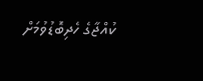ކުއްޖާގެ ހެދިބޮޑުވުމަށް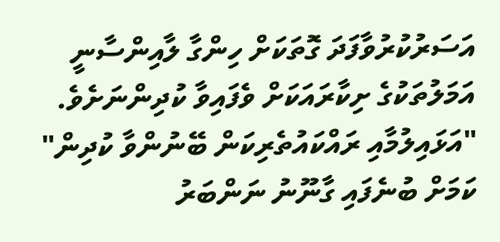އަސަރުކުރުވާފަދަ ގޮތަކަށް ހިންގާ ލާއިންސާނީ އަމަލުތަކުގެ ށިކާރައަކަށް ވެފައިވާ ކުދިންނަށެވެ.
"އަޅައިލުމާއި ރައްކައުތެރިކަން ބޭނުންވާ ކުދިން" ކަމަށް ބުނެފައި ގާނޫނު ނަންބަރު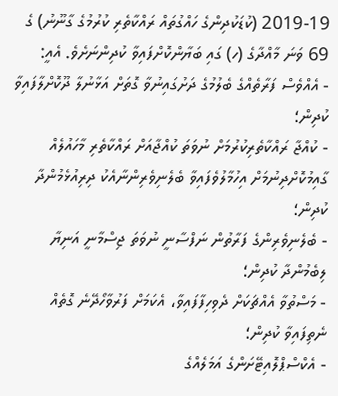2019-19 (ކުޑަކުދިންގެ ހައްގުތައް ރައްކާތެރި ކުރުމުގެ ގާނޫނު) ގެ 69 ވަނަ މާއްދާގެ (ހ) ގައި ބަޔާންކޮށްފައިވާ ކުދިންނަށެވެ. އެއީ:
- އެއްވެސް ފަރާތެއްގެ ބެލުމުގެ ދަށުގައިނުވާ ގޮތަށް އަޅާނުލާ ދޫކޮށްލާފައިވާ ކުދިން؛
- ކުއްޖާ ރައްކާތެރިކުރުމަށް ނުވަތަ ކުއްޖާއަށް ރައްކާތެރި މާހައުލެއް ގާއިމުކޮށްދިނުމަށް އިހުމާލުވެފައިވާ ބެލެނިވެރިންނާއެކު ދިރިއުޅެމުންދާ ކުދިން؛
- ބެލެނިވެރިންގެ ފަރާތުން ނަފްސާނީ ނުވަތަ ޖިސްމާނީ އަނިޔާ ލިބެމުންދާ ކުދިން؛
- މަސްތުވާ އެއްޗަކަށް ދެވިހިފާފައިވާ، އެކަމަށް ފަރުވާހޯދޭނެ ގޮތެއް ނެތިފައިވާ ކުދިން؛
- އެކްސްޕްލޮއިޓޭށަންގެ އަމަލެއްގެ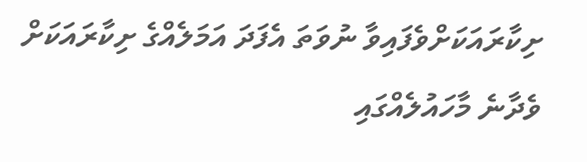ށިކާރައަކަށްވެފައިވާ ނުވަތަ އެފަދަ އަމަލެއްގެ ށިކާރައަކަށް ވެދާނެ މާހައުލެއްގައި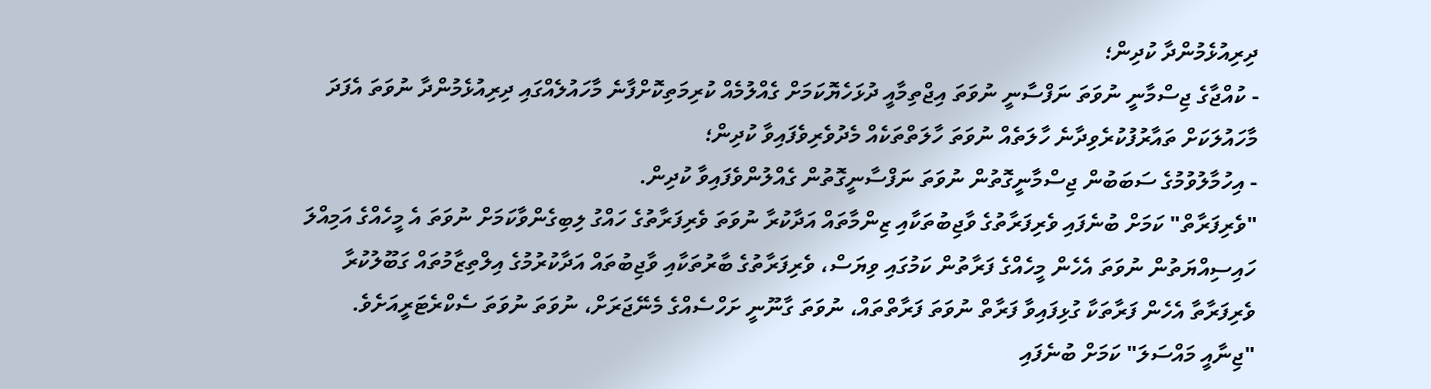ދިރިއުޅެމުންދާ ކުދިން؛
- ކުއްޖާގެ ޖިސްމާނީ ނުވަތަ ނަފްސާނީ ނުވަތަ އިޖްތިމާއީ ދުޅަހެޔޮކަމަށް ގެއްލުމެއް ކުރިމަތިކޮށްފާނެ މާހައުލެއްގައި ދިރިއުޅެމުންދާ ނުވަތަ އެފަދަ މާހައުލަކަށް ތައާރުފުކުރެވިދާނެ ހާލަތެއް ނުވަތަ ހާލަތްތަކެއް މެދުވެރިވެފައިވާ ކުދިން؛
- އިހުމާލުވުމުގެ ސަބަބުން ޖިސްމާނީގޮތުން ނުވަތަ ނަފްސާނީގޮތުން ގެއްލުންވެފައިވާ ކުދިން.
"ވެރިފަރާތް" ކަމަށް ބުނެފައި ވެރިފަރާތުގެ ވާޖިބުތަކާއި ޒިންމާތައް އަދާކުރާ ނުވަތަ ވެރިފަރާތުގެ ހައްގު ލިބިގެންވާކަމަށް ނުވަތަ އެ މީހެއްގެ އަމިއްލަ ހައިސިއްޔަތުން ނުވަތަ އެހެން މީހެއްގެ ފަރާތުން ކަމުގައި ވިޔަސް، ވެރިފަރާތުގެ ބާރުތަކާއި ވާޖިބުތައް އަދާކުރުމުގެ އިލްތިޒާމުތައް ގަބޫލުކުރާ ވެރިފަރާތާ އެހެން ފަރާތަކާ ގުޅިފައިވާ ފަރާތް ނުވަތަ ފަރާތްތައް، ނުވަތަ ގާނޫނީ ށަހްސެއްގެ މެނޭޖަރަށް، ނުވަތަ ނުވަތަ ސެކްރެޓަރީއަށެވެ.
"ޖިނާއީ މައްސަލަ" ކަމަށް ބުނެފައި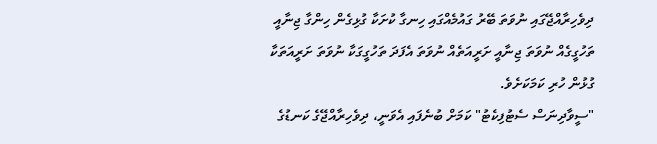ދިވެހިރާއްޖޭގައި ނުވަތަ ބޭރު ގައުމެއްގައި ހިނގާ ކުށަކާ ގުޅިގެން ހިންގާ ޖިނާއީ ތަހުގީގެއް ނުވަތަ ޖިނާއީ ށަރީއަތެއް ނުވަތަ އެފަދަ ތަހުގީގަކާ ނުވަތަ ށަރީއަތަކާ ގުޅުން ހުރި ކަމަކަށެވެ.
"ސީވާދިނަސް ސެޓުފިކެޓު" ކަމަށް ބުނެފައި އެވަނީ، ދިވެހިރާއްޖޭގެ ކަނޑުގެ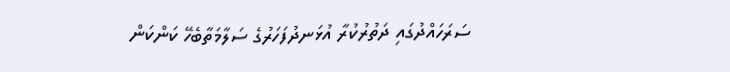ސަރަހައްދުގައި ދަތުރުކުރާ އުޅަނދުފަހަރުގެ ސަލާމަތާބެހޭ ކަންކަން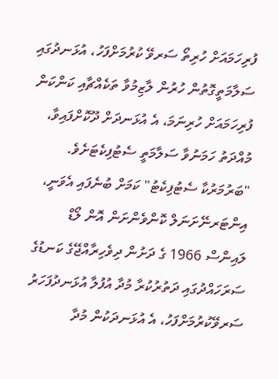ފުރިހަމައަށް ހުރިތޯ ސަރވޭ ކުރުމަށްފަހު، އުޅަނދުގައި ސަލާމަތީގޮތުން ހުރުން ލާޒިމުވާ ތަކެއްޗާއި ކަންކަން ފުރިހަމައަށް ހުރިނަމަ، އެ އުޅަނދަށް ދޫކޮށްފައިވާ، މުއްދަތު ހަމަނުވާ ސަލާމަތީ ސެޓުފިކެޓަށެވެ.
"ބަރުމަރުކާ ސެޓުފިކެޓު" ކަމަށް ބުނެފައި އެވަނީ، އިންޓަރނޭށަނަލް ކޮންވެންށަން އޮން ލޯޑް ލައިންސް 1966 ގެ ދަށުން ދިވެހިރާއްޖޭގެ ކަނޑުގެ ސަރަހައްދުގައި ދަތުރުކުރާ މުދާ އުފުލާ އުޅަނދުފަހަރު ސަރވޭކުރުމަށްފަހު، އެ އުޅަނދަކުން މުދާ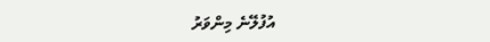އުފުލޭނެ މިންވަރު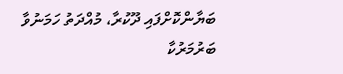ބަޔާންކޮށްފައި ދޫކުރާ، މުއްދަތު ހަމަނުވާ ބަރުމަރުކާ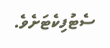ސެޓުފިކެޓަށެވެ.